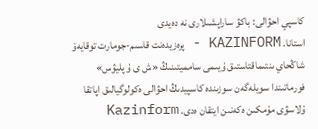كاسپي احۋالى: باكۋ ساراپشىلارى نە دەيدى
استانا. KAZINFORM - پرەزيدەنت قاسىم-جومارت توقايەۆ شاڭحاي ىنتىماقتاستىق ۇيىمى سامميتىنىڭ «ش ى ۇ پليۋس» فورماتىندا سويلەگەن سوزىندە كاسپيدىڭ احۋالى ەكولوگيالىق اپاتقا ۇلاسۋى مۇمكىن ەكەنىن ايتقان ەدى. Kazinform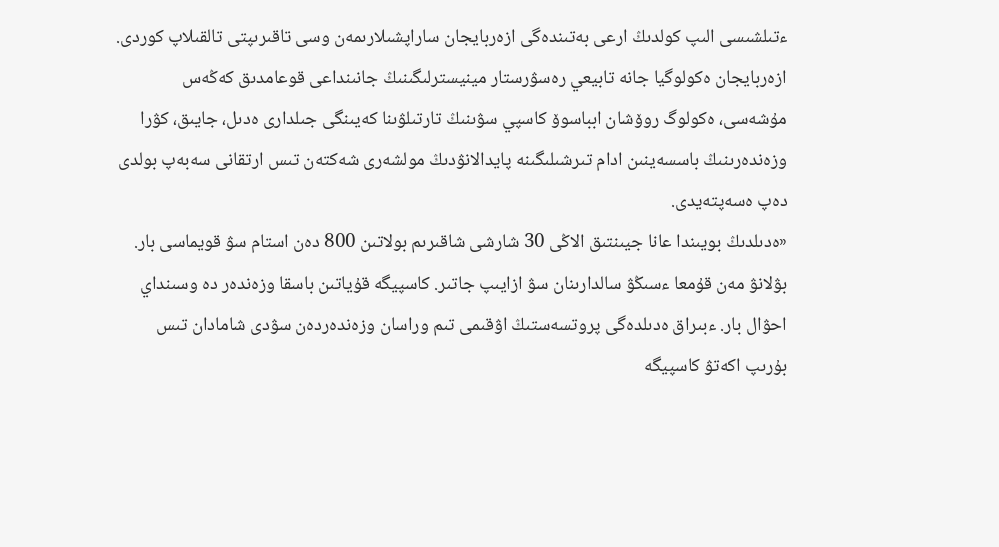ءتىلشىسى الىپ كولدىڭ ارعى بەتىندەگى ازەربايجان ساراپشىلارىمەن وسى تاقىرىپتى تالقىلاپ كوردى.
ازەربايجان ەكولوگيا جانە تابيعي رەسۋرستار مينيسترلىگىنىڭ جانىنداعى قوعامدىق كەڭەس مۇشەسى، ەكولوگ روۆشان ابباسوۆ كاسپي سۋىنىڭ تارتىلۋىنا كەيىنگى جىلدارى ەدىل، جايىق، كۋرا وزەندەرىنىڭ باسسەينىن ادام تىرشىلىگىنە پايدالانۋدىڭ مولشەرى شەكتەن تىس ارتقانى سەبەپ بولدى دەپ ەسەپتەيدى.
«ەدىلدىڭ بويىندا عانا جيىنتىق الاڭى 30 شارشى شاقىرىم بولاتىن 800 دەن استام سۋ قويماسى بار. بۋلانۋ مەن قۇمعا ءسىڭۋ سالدارىنان سۋ ازايىپ جاتىر. كاسپيگە قۇياتىن باسقا وزەندەر دە وسىنداي احۋال بار. ءبىراق ەدىلدەگى پروتسەستىڭ اۋقىمى تىم وراسان وزەندەردەن سۋدى شامادان تىس بۇرىپ اكەتۋ كاسپيگە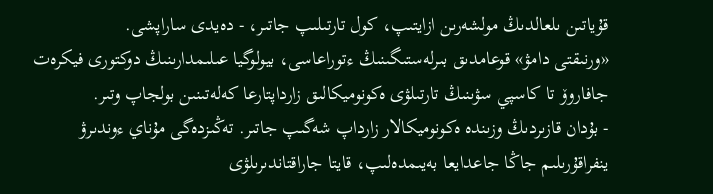قۇياتىن ىلعالدىڭ مولشەرىن ازايتىپ، كول تارتىلىپ جاتىر، - دەيدى ساراپشى.
«ورنىقتى دامۋ» قوعامدىق بىرلەستىگىنىڭ ءتوراعاسى، بيولوگيا عىلىمدارىنىڭ دوكتورى فيكرەت جافاروۆ تا كاسپي سۋىنىڭ تارتىلۋى ەكونوميكالىق زارداپتارعا كەلەتىنىن بولجاپ وتىر.
- بۇدان قازىردىڭ وزىندە ەكونوميكالار زارداپ شەگىپ جاتىر. تەڭىزدەگى مۇناي ءوندىرۋ ينفراقۇرىلىم جاڭا جاعدايعا بەيىمدەلىپ، قايتا جاراقتاندىرىلۋى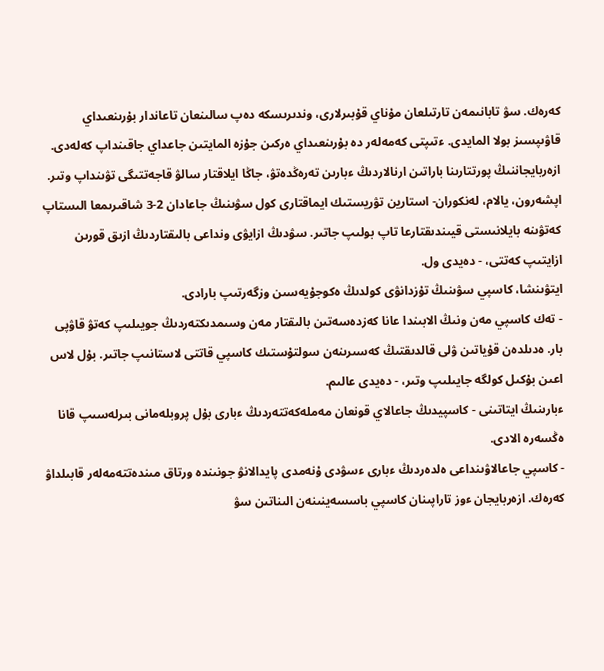كەرەك. سۋ تابانىمەن تارتىلعان مۇناي قۇبىرلارى، وندىرىسكە دەپ سالىنعان تاعاندار بۇرىنعىداي قاۋىپسىز بولا المايدى. ءتىپتى كەمەلەر دە بۇرىنعىداي ەركىن جۇزە المايتىن جاعداي جاقىنداپ كەلەدى. ازەربايجاننىڭ پورتتارىنا باراتىن ارنالاردىڭ ءبارىن تەرەڭدەتۋ، جاڭا ايلاقتار سالۋ قاجەتتىگى تۋىنداپ وتىر. اپشەرون، يالام، لەنكوران- استارين تۋريستىك ايماقتارى كول سۋىنىڭ جاعادان 2-3 شاقىرىمعا الىستاپ كەتۋىنە بايلانىستى قيىندىقتارعا تاپ بولىپ جاتىر. سۋدىڭ ازايۋى ونداعى بالىقتاردىڭ ازىق قورىن ازايتىپ كەتتى، - دەيدى ول.
ايتۋىنشا، كاسپي سۋىنىڭ تۇزدانۋى كولدىڭ ەكوجۇيەسىن وزگەرتىپ بارادى.
- تەك كاسپي مەن ونىڭ الابىندا عانا كەزدەسەتىن بالىقتار مەن وسىمدىكتەردىڭ جويىلىپ كەتۋ قاۋپى بار. ەدىلدەن قۇياتىن ۋلى قالدىقتىڭ كەسىرىنەن سولتۇستىك كاسپي قاتتى لاستانىپ جاتىر. بۇل لاس اعىن بۇكىل كولگە جايىلىپ وتىر، - دەيدى عالىم.
ءبارىنىڭ ايتاتىنى - كاسپيدىڭ جاعالاي قونعان مەملەكەتتەردىڭ ءبارى بۇل پروبلەمانى بىرلەسىپ قانا ەڭسەرە الادى.
- كاسپي جاعالاۋىنداعى ەلدەردىڭ ءبارى ءسۋدى ۇنەمدى پايدالانۋ جونىندە ورتاق مىندەتتەمەلەر قابىلداۋ كەرەك. ازەربايجان ءوز تاراپىنان كاسپي باسسەينىنەن الىناتىن سۋ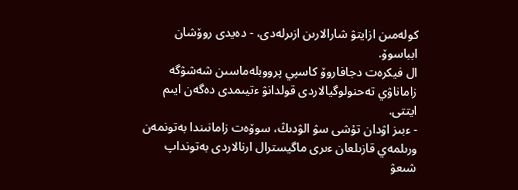كولەمىن ازايتۋ شارالارىن ازىرلەدى، - دەيدى روۆشان ابباسوۆ.
ال فيكرەت دجافاروۆ كاسپي پرووبلەماسىن شەشۋگە زاماناۋي تەحنولوگيالاردى قولدانۋ ءتيىمدى دەگەن ايىم ايتتى.
- ءبىز اۋدان تۇشى سۋ الۋدىڭ، سوۆەت زامانىندا بەتونمەن ورىلمەي قازىلعان ءىرى ماگيسترال ارنالاردى بەتونداپ شىعۋ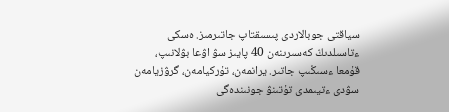سياقتى جوبالاردى پىسىقتاپ جاتىرمىز. ەسكى ءتاسىلدىڭ كەسىرىنەن 40 پايىز سۋ اۋعا بۋلانىپ، قۇمعا ءسىڭىپ جاتىر. يرانمەن، تۇركيامەن، گرۋزيامەن سۋدى ءتيىمدى تۇتىنۋ جونىندەگى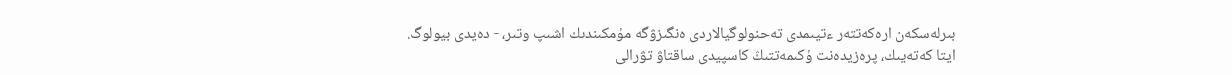بىرلەسكەن ارەكەتتەر ءتيىمدى تەحنولوگيالاردى ەنگىزۋگە مۇمكىندىك اشىپ وتىر، - دەيدى بيولوگ.
ايتا كەتەيىك، پرەزيدەنت ۇكىمەتتىڭ كاسپيدى ساقتاۋ تۋرالى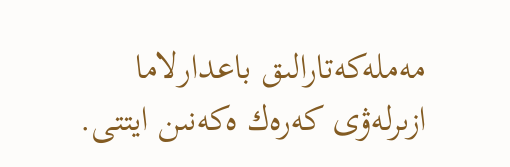مەملەكەتارالىق باعدارلاما ازىرلەۋى كەرەك ەكەنىن ايتتى.